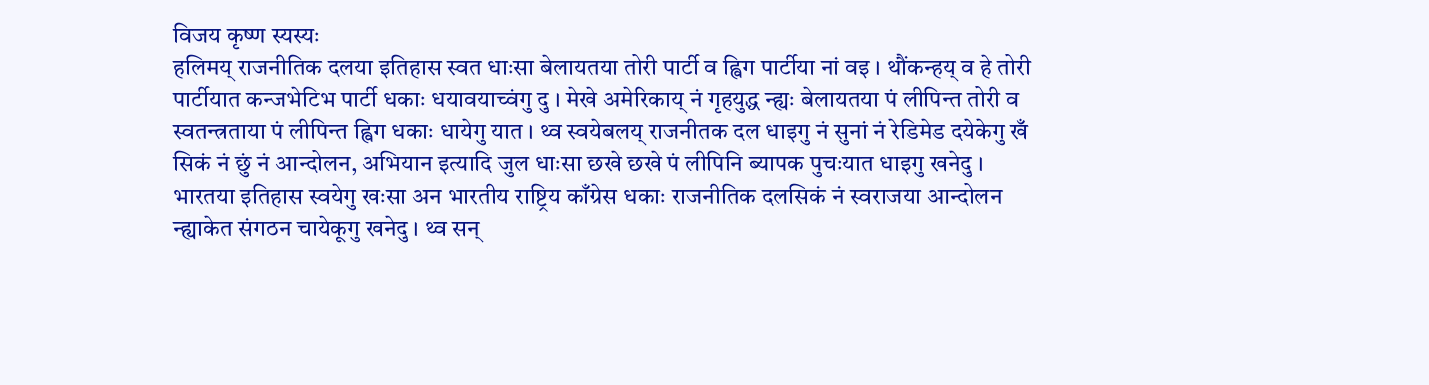विजय कृष्ण स्यस्यः
हलिमय् राजनीतिक दलया इतिहास स्वत धाःसा बेलायतया तोरी पार्टी व ह्विग पार्टीया नां वइ । थौंकन्हय् व हे तोरी पार्टीयात कन्जभेटिभ पार्टी धकाः धयावयाच्वंगु दु । मेखे अमेरिकाय् नं गृहयुद्ध न्ह्यः बेलायतया पं लीपिन्त तोरी व स्वतन्त्रताया पं लीपिन्त ह्विग धकाः धायेगु यात । थ्व स्वयेबलय् राजनीतक दल धाइगु नं सुनां नं रेडिमेड दयेकेगु खँ सिकं नं छुं नं आन्दोलन, अभियान इत्यादि जुल धाःसा छखे छखे पं लीपिनि ब्यापक पुचःयात धाइगु खनेदु ।
भारतया इतिहास स्वयेगु खःसा अन भारतीय राष्ट्रिय काँग्रेस धकाः राजनीतिक दलसिकं नं स्वराजया आन्दोलन न्ह्याकेत संगठन चायेकूगु खनेदु । थ्व सन्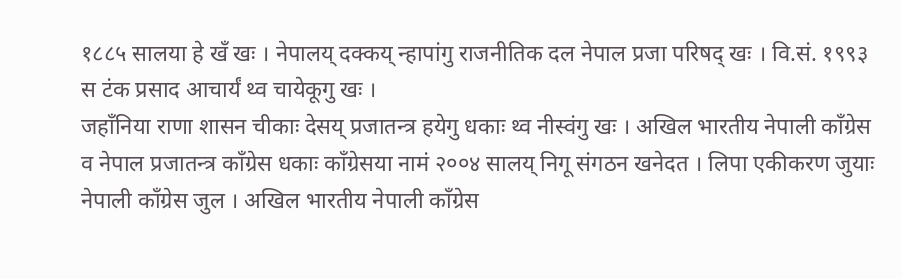१८८५ सालया हे खँ खः । नेपालय् दक्कय् न्हापांगु राजनीतिक दल नेपाल प्रजा परिषद् खः । वि.सं. १९९३ स टंक प्रसाद आचार्यं थ्व चायेकूगु खः ।
जहाँनिया राणा शासन चीकाः देसय् प्रजातन्त्र हयेगु धकाः थ्व नीस्वंगु खः । अखिल भारतीय नेपाली काँग्रेस व नेपाल प्रजातन्त्र काँग्रेस धकाः काँग्रेसया नामं २००४ सालय् निगू संगठन खनेदत । लिपा एकीकरण जुयाः नेपाली काँग्रेस जुल । अखिल भारतीय नेपाली काँग्रेस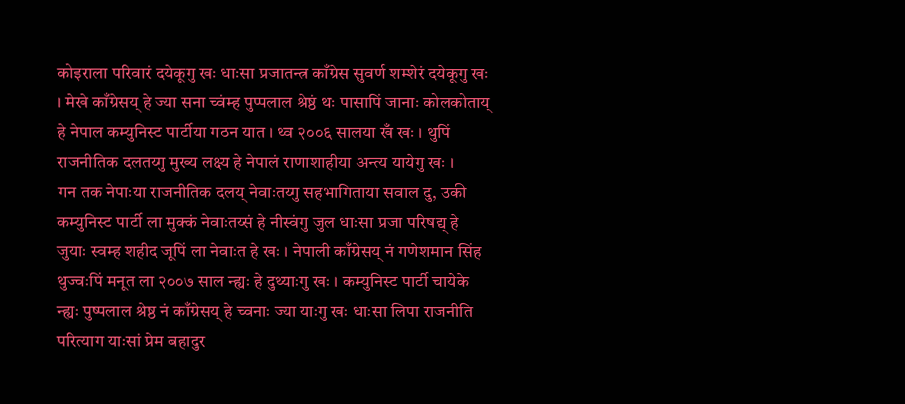कोइराला परिवारं दयेकूगु खः धाःसा प्रजातन्त्र काँग्रेस सुवर्ण शम्शेरं दयेकूगु खः । मेखे काँग्रेसय् हे ज्या सना च्वंम्ह पुप्पलाल श्रेष्ठं थः पासापिं जानाः कोलकोताय् हे नेपाल कम्युनिस्ट पार्टीया गठन यात । थ्व २००६ सालया खँ खः । थुपिं राजनीतिक दलतय्गु मुख्य लक्ष्य हे नेपालं राणाशाहीया अन्त्य यायेगु खः ।
गन तक नेपाःया राजनीतिक दलय् नेवाःतय्गु सहभागिताया सवाल दु, उकी कम्युनिस्ट पार्टी ला मुक्कं नेवाःतय्सं हे नीस्वंगु जुल धाःसा प्रजा परिषद्य् हे जुयाः स्वम्ह शहीद जूपिं ला नेवाःत हे खः । नेपाली काँग्रेसय् नं गणेशमान सिंह थुज्वःपिं मनूत ला २००७ साल न्ह्यः हे दुथ्याःगु खः । कम्युनिस्ट पार्टी चायेके न्ह्यः पुष्पलाल श्रेष्ठ नं काँग्रेसय् हे च्वनाः ज्या याःगु खः धाःसा लिपा राजनीति परित्याग याःसां प्रेम बहादुर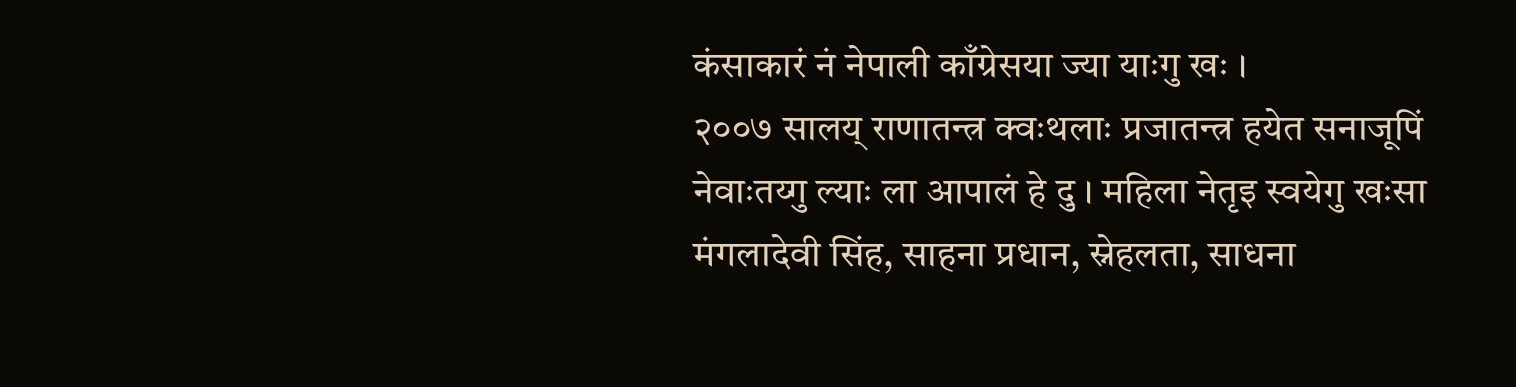कंसाकारं नं नेपाली काँग्रेसया ज्या याःगु खः ।
२००७ सालय् राणातन्त्र क्वःथलाः प्रजातन्त्र हयेत सनाजूपिं नेवाःतय्गु ल्याः ला आपालं हे दु । महिला नेतृइ स्वयेगु खःसा मंगलादेवी सिंह, साहना प्रधान, स्नेहलता, साधना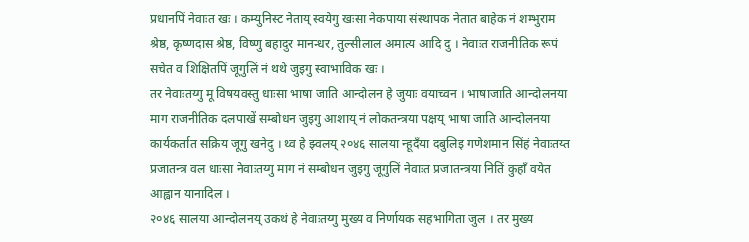प्रधानपिं नेवाःत खः । कम्युनिस्ट नेताय् स्वयेगु खःसा नेकपाया संस्थापक नेतात बाहेक नं शम्भुराम श्रेष्ठ, कृष्णदास श्रेष्ठ, विष्णु बहादुर मानन्धर, तुल्सीलाल अमात्य आदि दु । नेवाःत राजनीतिक रूपं सचेत व शिक्षितपिं जूगुलिं नं थथे जुइगु स्वाभाविक खः ।
तर नेवाःतय्गु मू विषयवस्तु धाःसा भाषा जाति आन्दोलन हे जुयाः वयाच्वन । भाषाजाति आन्दोलनया माग राजनीतिक दलपाखें सम्बोधन जुइगु आशाय् नं लोकतन्त्रया पक्षय् भाषा जाति आन्दोलनया कार्यकर्तात सक्रिय जूगु खनेदु । थ्व हे झ्वलय् २०४६ सालया न्हूदँया दबुलिइ गणेशमान सिंहं नेवाःतय्त प्रजातन्त्र वल धाःसा नेवाःतय्गु माग नं सम्बोधन जुइगु जूगुलिं नेवाःत प्रजातन्त्रया नितिं कुहाँ वयेत आह्वान यानादिल ।
२०४६ सालया आन्दोलनय् उकथं हे नेवाःतय्गु मुख्य व निर्णायक सहभागिता जुल । तर मुख्य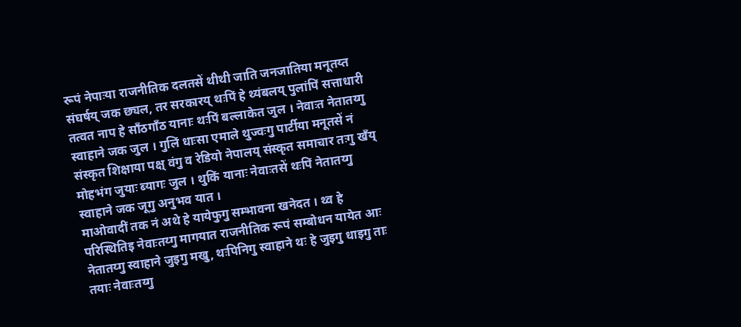रूपं नेपाःया राजनीतिक दलतसें थीथी जाति जनजातिया मनूतय्त संघर्षय् जक छ्यल, तर सरकारय् थःपिं हे थ्यंबलय् पुलांपिं सत्ताधारी तत्वत नाप हे साँठगाँठ यानाः थःपिं बल्लाकेत जुल । नेवाःत नेतातय्गु स्वाहाने जक जुल । गुलिं धाःसा एमाले थुज्वःगु पार्टीया मनूतसें नं संस्कृत शिक्षाया पक्ष् वंगु व रेडियो नेपालय् संस्कृत समाचार तःगु खँय् मोहभंग जुयाः ब्यागः जुल । थुकिं यानाः नेवाःतसें थःपिं नेतातय्गु स्वाहाने जक जूगु अनुभव यात ।
माओवादीं तक नं अथे हे यायेफुगु सम्भावना खनेदत । थ्व हे परिस्थितिइ नेवाःतय्गु मागयात राजनीतिक रूपं सम्बोधन यायेत आः नेतातय्गु स्वाहाने जुइगु मखु, थःपिनिगु स्वाहाने थः हे जुइगु धाइगु ताः तयाः नेवाःतय्गु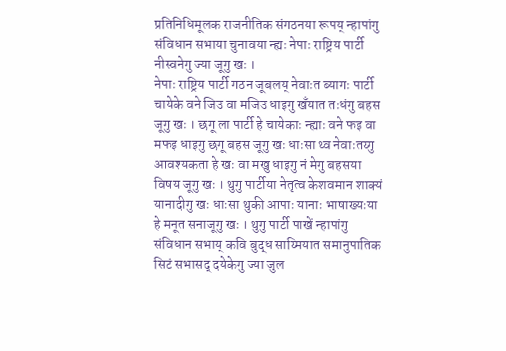प्रतिनिधिमूलक राजनीतिक संगठनया रूपय् न्हापांगु संविधान सभाया चुनावया न्ह्यः नेपाः राष्ट्रिय पार्टी नीस्वनेगु ज्या जूगु खः ।
नेपाः राष्ट्रिय पार्टी गठन जूबलय् नेवाःत ब्यागः पार्टी चायेके वने जिउ वा मजिउ धाइगु खँयात तःधंगु बहस जूगु खः । छगू ला पार्टी हे चायेकाः न्ह्याः वने फइ वा मफइ धाइगु छगू बहस जूगु खः धाःसा थ्व नेवाःतय्गु आवश्यकता हे खः वा मखु धाइगु नं मेगु बहसया विषय जूगु खः । थुगु पार्टीया नेतृत्व केशवमान शाक्यं यानादीगु खः धाःसा थुकी आपाः यानाः भाषाख्यःया हे मनूत सनाजूगु खः । थुगु पार्टी पाखें न्हापांगु संविधान सभाय् कवि बुद्ध साय्मियात समानुपातिक सिटं सभासद् दयेकेगु ज्या जुल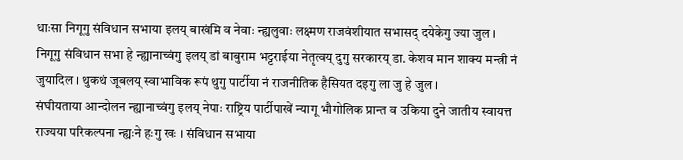धाःसा निगूगु संविधान सभाया इलय् बाखंमि व नेवाः न्ह्यलुवाः लक्ष्मण राजवंशीयात सभासद् दयेकेगु ज्या जुल ।
निगूगु संविधान सभा हे न्ह्यानाच्वंगु इलय् डां बाबुराम भट्टराईया नेतृत्वय् दुगु सरकारय् डा. केशव मान शाक्य मन्त्री नं जुयादिल । थुकथं जूबलय् स्वाभाविक रूपं थुगु पार्टीया नं राजनीतिक हैसियत दइगु ला जु हे जुल ।
संघीयताया आन्दोलन न्ह्यानाच्वंगु इलय् नेपाः राष्ट्रिय पार्टीपाखें न्यागू भौगोलिक प्रान्त व उकिया दुने जातीय स्वायत्त राज्यया परिकल्पना न्ह्यःने हःगु खः । संविधान सभाया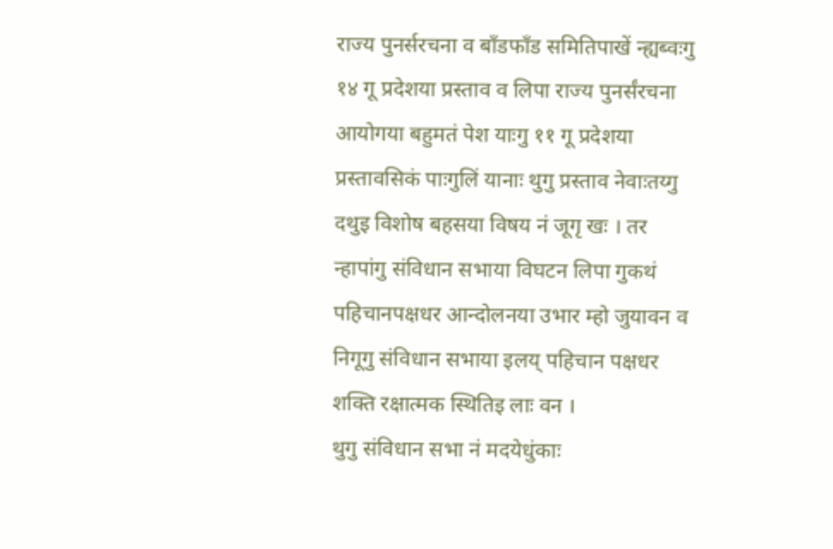राज्य पुनर्सरचना व बाँडफाँड समितिपाखें न्ह्यब्वःगु १४ गू प्रदेशया प्रस्ताव व लिपा राज्य पुनर्संरचना आयोगया बहुमतं पेश याःगु ११ गू प्रदेशया प्रस्तावसिकं पाःगुलिं यानाः थुगु प्रस्ताव नेवाःतय्गु दथुइ विशोष बहसया विषय नं जूगृ खः । तर न्हापांगु संविधान सभाया विघटन लिपा गुकथं पहिचानपक्षधर आन्दोलनया उभार म्हो जुयावन व निगूगु संविधान सभाया इलय् पहिचान पक्षधर शक्ति रक्षात्मक स्थितिइ लाः वन ।
थुगु संविधान सभा नं मदयेधुंकाः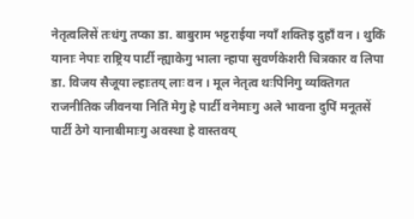नेतृत्वलिसें तःधंगु तप्का डा. बाबुराम भट्टराईया नयाँ शक्तिइ दुहाँ वन । थुकिं यानाः नेपाः राष्ट्रिय पार्टी न्ह्याकेगु भाला न्हापा सुवर्णकेशरी चित्रकार व लिपा डा. विजय सैजूया ल्हाःतय् लाः वन । मूल नेतृत्व थःपिनिगु व्यक्तिगत राजनीतिक जीवनया नितिं मेगु हे पार्टी वनेमाःगु अले भावना दुपिं मनूतसें पार्टी ठेगे यानाबीमाःगु अवस्था हे वास्तवय्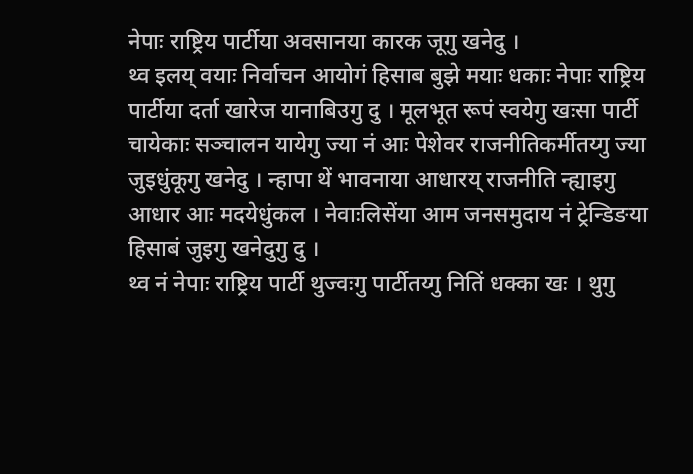नेपाः राष्ट्रिय पार्टीया अवसानया कारक जूगु खनेदु ।
थ्व इलय् वयाः निर्वाचन आयोगं हिसाब बुझे मयाः धकाः नेपाः राष्ट्रिय पार्टीया दर्ता खारेज यानाबिउगु दु । मूलभूत रूपं स्वयेगु खःसा पार्टी चायेकाः सञ्चालन यायेगु ज्या नं आः पेशेवर राजनीतिकर्मीतय्गु ज्या जुइधुंकूगु खनेदु । न्हापा थें भावनाया आधारय् राजनीति न्ह्याइगु आधार आः मदयेधुंकल । नेवाःलिसेंया आम जनसमुदाय नं ट्रेन्डिङया हिसाबं जुइगु खनेदुगु दु ।
थ्व नं नेपाः राष्ट्रिय पार्टी थुज्वःगु पार्टीतय्गु नितिं धक्का खः । थुगु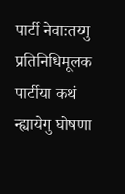पार्टी नेवाःतय्गु प्रतिनिधिमूलक पार्टीया कथं न्ह्यायेगु घोषणा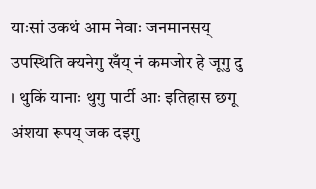याःसां उकथं आम नेवाः जनमानसय् उपस्थिति क्यनेगु खँय् नं कमजोर हे जूगु दु । थुकिं यानाः थुगु पार्टी आः इतिहास छगू अंशया रूपय् जक दइगु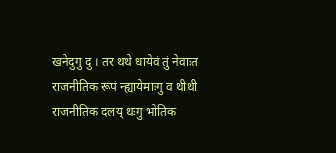खनेदुगु दु । तर थथे धायेवं तुं नेवाःत राजनीतिक रूपं न्ह्यायेमाःगु व थीथी राजनीतिक दलय् थःगु भोतिक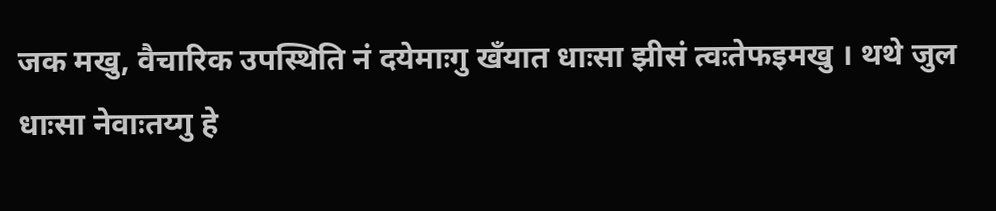जक मखु, वैचारिक उपस्थिति नं दयेमाःगु खँयात धाःसा झीसं त्वःतेफइमखु । थथे जुल धाःसा नेवाःतय्गु हे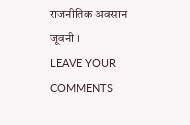राजनीतिक अवसान जूवनी ।
LEAVE YOUR COMMENTS